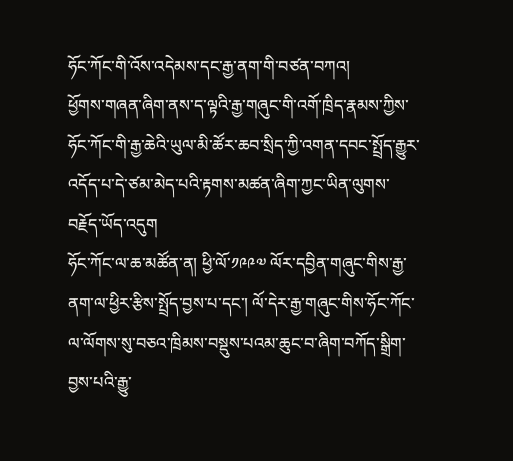ཧོང་ཀོང་གི་འོས་འདེམས་དང་རྒྱ་ནག་གི་བཙན་བཀའ།
ཕྱོགས་གཞན་ཞིག་ནས་ད་ལྟའི་རྒྱ་གཞུང་གི་འགོ་ཁྲིད་རྣམས་ཀྱིས་ཧོང་ཀོང་གི་རྒྱ་ཆེའི་ཡུལ་མི་ཚོར་ཆབ་སྲིད་ཀྱི་འགན་དབང་སྤྲོད་རྒྱུར་འདོད་པ་དེ་ཙམ་མེད་པའི་རྟགས་མཚན་ཞིག་ཀྱང་ཡིན་ལུགས་བརྗོད་ཡོད་འདུག
ཧོང་ཀོང་ལ་ཆ་མཚོན་ན། ཕྱི་ལོ་༡༩༩༧ ལོར་དབྱིན་གཞུང་གིས་རྒྱ་ནག་ལ་ཕྱིར་རྩིས་སྤྲོད་བྱས་པ་དང་། ལོ་དེར་རྒྱ་གཞུང་གིས་ཧོང་ཀོང་ལ་ལོགས་སུ་བཅའ་ཁྲིམས་བསྡུས་པའམ་ཆུང་བ་ཞིག་བཀོད་སྒྲིག་བྱས་པའི་རྒྱུ་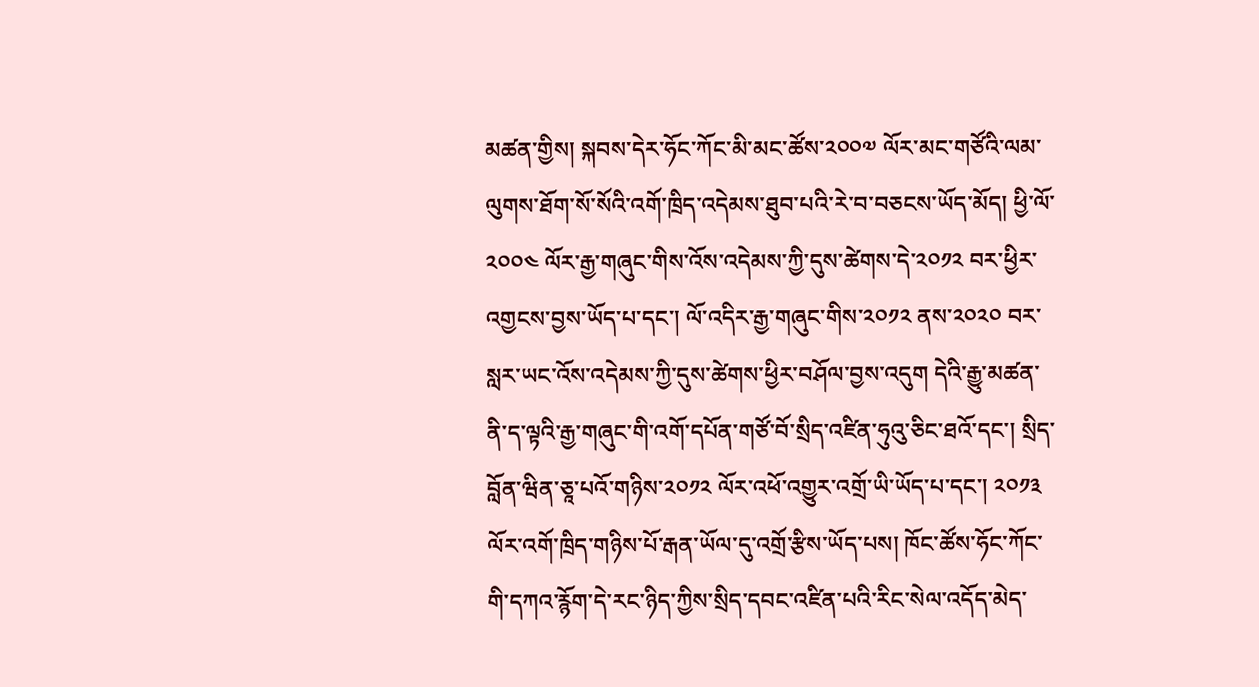མཚན་གྱིས། སྐབས་དེར་ཧོང་ཀོང་མི་མང་ཚོས་༢༠༠༧ ལོར་མང་གཙོའི་ལམ་ལུགས་ཐོག་སོ་སོའི་འགོ་ཁྲིད་འདེམས་ཐུབ་པའི་རེ་བ་བཅངས་ཡོད་མོད། ཕྱི་ལོ་༢༠༠༤ ལོར་རྒྱ་གཞུང་གིས་འོས་འདེམས་ཀྱི་དུས་ཚེགས་དེ་༢༠༡༢ བར་ཕྱིར་འགྱངས་བྱས་ཡོད་པ་དང་། ལོ་འདིར་རྒྱ་གཞུང་གིས་༢༠༡༢ ནས་༢༠༢༠ བར་སླར་ཡང་འོས་འདེམས་ཀྱི་དུས་ཚེགས་ཕྱིར་བཤོལ་བྱས་འདུག དེའི་རྒྱུ་མཚན་ནི་ད་ལྟའི་རྒྱ་གཞུང་གི་འགོ་དཔོན་གཙོ་བོ་སྲིད་འཛིན་ཧུའུ་ཅིང་ཐའོ་དང་། སྲིད་བློན་ཝིན་ཅཱ་པའོ་གཉིས་༢༠༡༢ ལོར་འཕོ་འགྱུར་འགྲོ་ཡི་ཡོད་པ་དང་། ༢༠༡༣ ལོར་འགོ་ཁྲིད་གཉིས་པོ་རྒན་ཡོལ་དུ་འགྲོ་རྩིས་ཡོད་པས། ཁོང་ཚོས་ཧོང་ཀོང་གི་དཀའ་རྙོག་དེ་རང་ཉིད་ཀྱིས་སྲིད་དབང་འཛིན་པའི་རིང་སེལ་འདོད་མེད་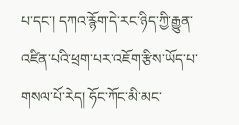པ་དང་། དཀའ་རྙོག་དེ་རང་ཉིད་ཀྱི་རྒྱུན་འཛིན་པའི་ཕྲག་པར་འཇོག་རྩིས་ཡོད་པ་གསལ་པོ་རེད། ཧོང་ཀོང་མི་མང་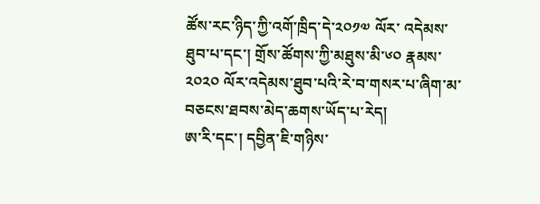ཚོས་རང་ཉིད་ཀྱི་འགོ་ཁྲིད་དེ་༢༠༡༧ ལོར་ འདེམས་ཐུབ་པ་དང་། གྲོས་ཚོགས་ཀྱི་མཐུས་མི་༦༠ རྣམས་༢༠༢༠ ལོར་འདེམས་ཐུབ་པའི་རེ་བ་གསར་པ་ཞིག་མ་བཅངས་ཐབས་མེད་ཆགས་ཡོད་པ་རེད།
ཨ་རི་དང་། དབྱིན་ཇི་གཉིས་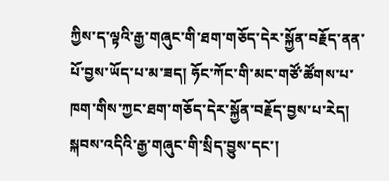ཀྱིས་ད་ལྟའི་རྒྱ་གཞུང་གི་ཐག་གཅོད་དེར་སྐྱོན་བརྗོད་ནན་པོ་བྱས་ཡོད་པ་མ་ཟད། ཧོང་ཀོང་གི་མང་གཙོ་ཚོགས་པ་ཁག་གིས་ཀྱང་ཐག་གཅོད་དེར་སྐྱོན་བརྗོད་བྱས་པ་རེད། སྐབས་འདིའི་རྒྱ་གཞུང་གི་སྲིད་བྱུས་དང་།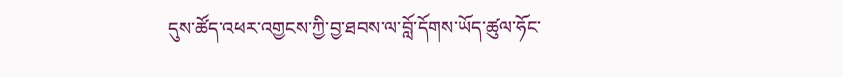དུས་ཚོད་འཕར་འགྱངས་ཀྱི་བྱ་ཐབས་ལ་བློ་དོགས་ཡོད་ཚུལ་ཧོང་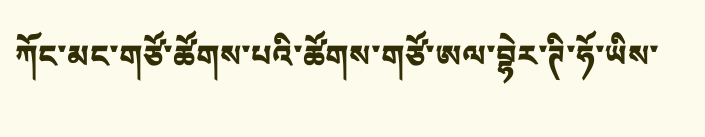ཀོང་མང་གཙོ་ཚོགས་པའི་ཚོགས་གཙོ་ཨལ་བྷེར་ཊི་ཧོ་ཡིས་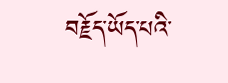བརྗོད་ཡོད་པའི་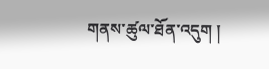གནས་ཚུལ་ཐོན་འདུག །